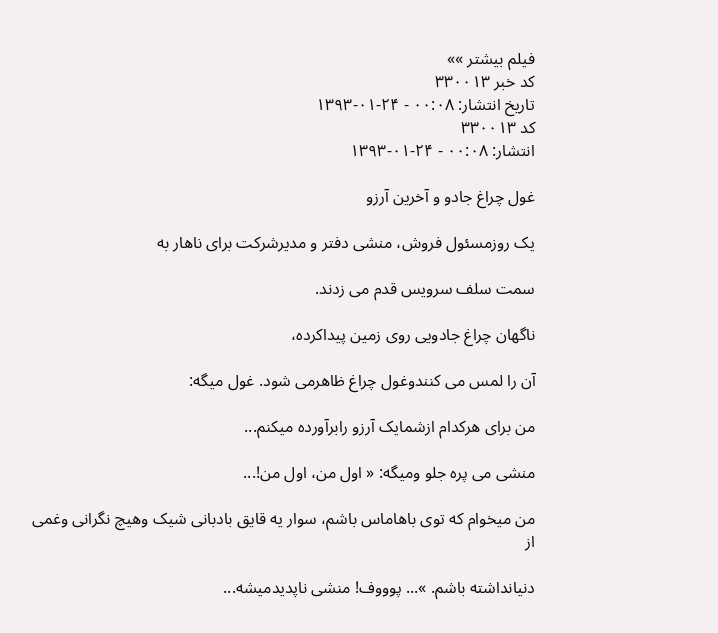فیلم بیشتر »»
کد خبر ۳۳۰۰۱۳
تاریخ انتشار: ۰۰:۰۸ - ۲۴-۰۱-۱۳۹۳
کد ۳۳۰۰۱۳
انتشار: ۰۰:۰۸ - ۲۴-۰۱-۱۳۹۳

غول چراغ جادو و آخرین آرزو

یک روزمسئول فروش، منشی دفتر و مدیرشرکت برای ناهار به

سمت سلف سرویس قدم می زدند.

ناگهان چراغ جادویی روی زمین پیداکرده،

آن را لمس می کنندوغول چراغ ظاهرمی شود. غول میگه:

من برای هرکدام ازشمایک آرزو رابرآورده میکنم...

منشی می پره جلو ومیگه: « اول من، اول من!...

من میخوام که توی باهاماس باشم، سوار یه قایق بادبانی شیک وهیچ نگرانی وغمی از

دنیانداشته باشم. »... پوووف! منشی ناپدیدمیشه...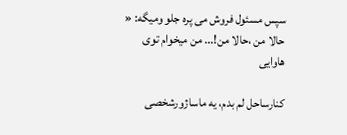سپس مسئول فروش می پره جلو ومیگه: « حالا من ،حالا من!... من میخوام توی هاوایی

کنارساحل لم بدم، یه ماساژورشخصی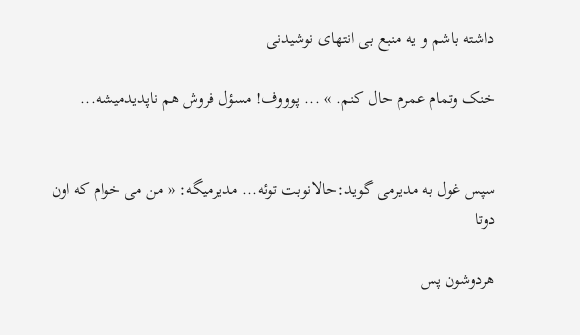داشته باشم و یه منبع بی انتهای نوشیدنی

خنک وتمام عمرم حال کنم. » ... پوووف! مسؤل فروش هم ناپدیدمیشه...


سپس غول به مدیرمی گوید:حالانوبت توئه... مدیرمیگه: « من می خوام که اون دوتا

هردوشون پس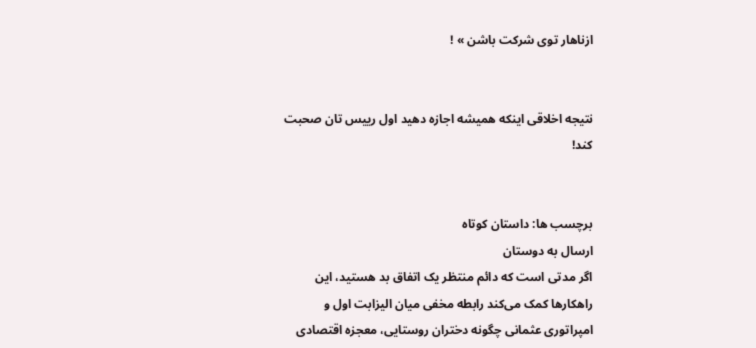ازناهار توی شرکت باشن » !


نتیجه اخلاقی اینکه همیشه اجازه دهید اول رییس تان صحبت کند!


برچسب ها: داستان کوتاه
ارسال به دوستان
اگر مدتی است که دائم منتظر یک اتفاق بد هستید، این راهکارها کمک می‌کند رابطه مخفی میان الیزابت اول و امپراتوری عثمانی چگونه دختران روستایی، معجزه اقتصادی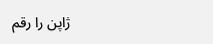ژاپن را رقم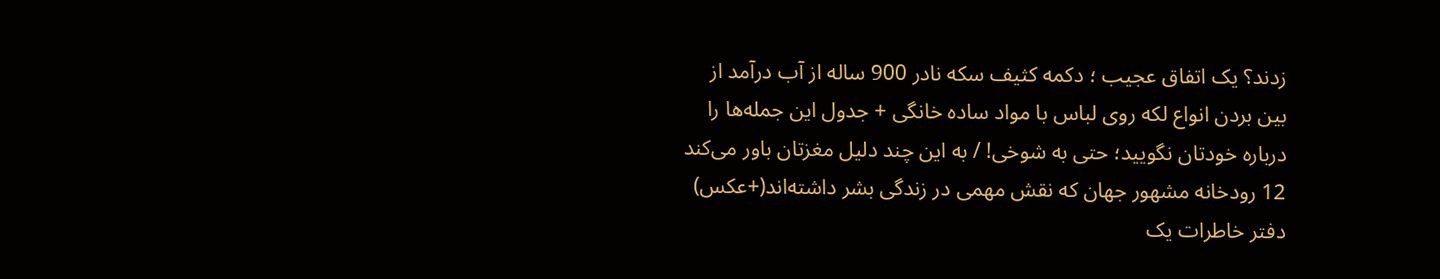زدند؟ یک اتفاق عجیب ؛ دکمه کثیف سکه نادر 900 ساله از آب درآمد از بین بردن انواع لکه روی لباس با مواد ساده خانگی + جدول این جمله‌ها را درباره خودتان نگویید؛ حتی به شوخی! / به این چند دلیل مغزتان باور می‌کند 12 رودخانه مشهور جهان که نقش مهمی در زندگی بشر داشته‌اند(+عکس) دفتر خاطرات یک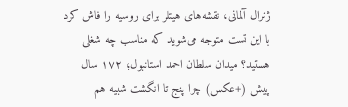ژنرال آلمانی، نقشه‌های هیتلر برای روسیه را فاش کرد با این تست متوجه می‌شوید که مناسب چه شغلی هستید؟ میدان سلطان احمد استانبول؛ ۱۷۲ سال پیش (+عکس) چرا پنج تا انگشت شبیه هم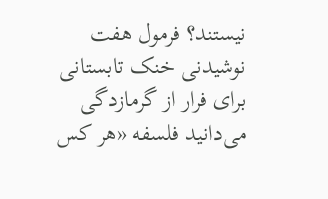نیستند؟ فرمول هفت نوشیدنی خنک تابستانی برای فرار از گرمازدگی می‌دانید فلسفه «هر کس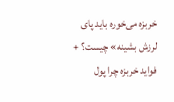خربزه می‌خوره باید پای لرزش بشینه» چیست؟ + فواید خربزه چرا پول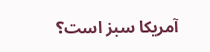آمریکا سبز است؟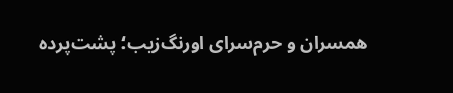همسران و حرم‌سرای اورنگ‌زیب؛ پشت‌پرده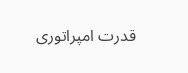قدرت امپراتوری